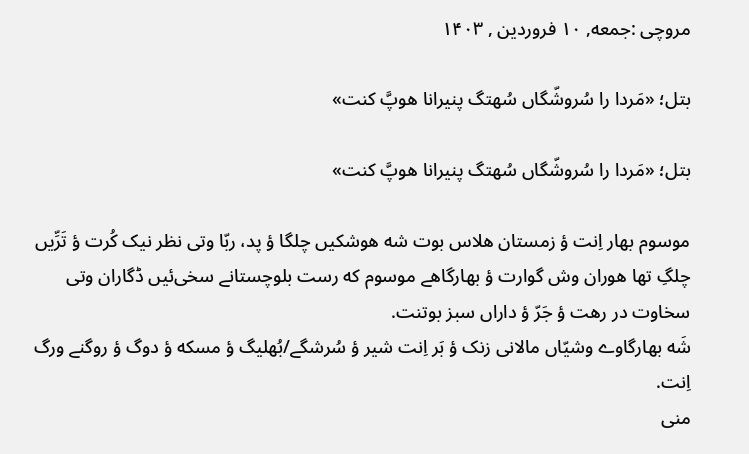مروچی :جمعه, ۱۰ فروردین , ۱۴۰۳

بتل؛ «مَردا را سُروشّگاں سُهتگ پنیرانا هوپَّ کنت»

بتل؛ «مَردا را سُروشّگاں سُهتگ پنیرانا هوپَّ کنت»

موسوم بهار اِنت ؤ زمستان هلاس بوت شه هوشکیں چلگا ؤ پد، ربّا وتی نظر نیک کُرت ؤ تَرِّیں چلگِ تها هوران وش گوارت ؤ بهارگاهے موسوم که رست بلوچستانے سخی‌ئیں ڈگاران وتی سخاوت در رهت ؤ جَرّ ؤ داراں سبز بوتنت.
شَه بهارگاوے وشیّاں مالانی زنک ؤ بَر اِنت شیر ؤ سُرشگے/بُهلیگ ؤ مسکه ؤ دوگ ؤ روگنے ورگ اِنت.
منی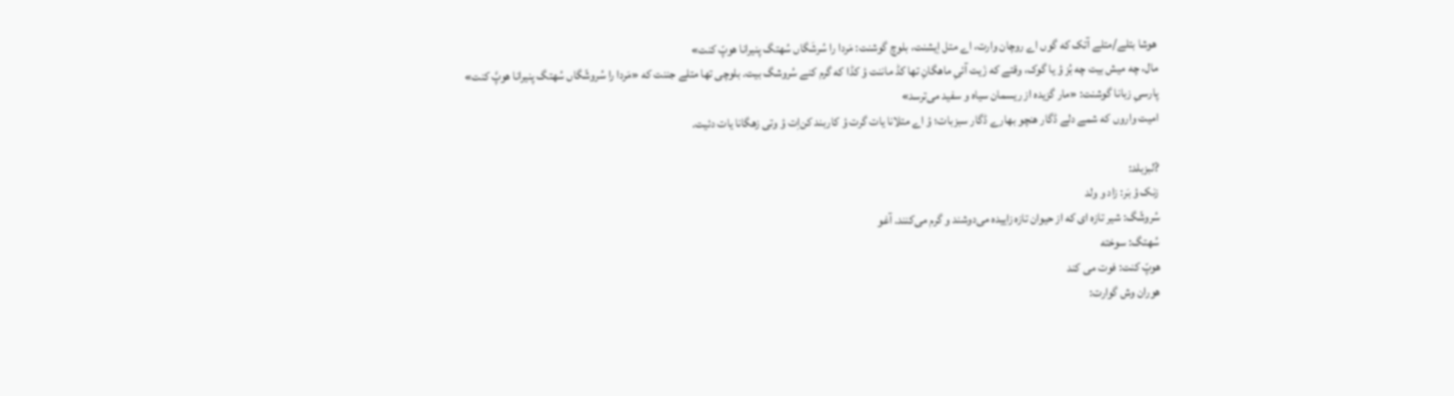هوشا بتلے/متلے آتک که گوں اے روچان وارت، اے متل اِیشنت، بلوچ گوشنت: مَردا را سُرشَگاں سُهتگ پنیرانا هوپّ کنت»
مال، چه میش بیت چه بُز ؤ یا گوک، وقتے که زَیت آئیِ ماهگانِ تها کڈ ماننت ؤ کڈا که گرم کنے سُروشگ بیت. بلوچی تها متلے جننت که «مَردا را سُروشّگاں سُهتگ پنیرانا هوپَّ کنت»
پارسیِ زبانا گوشنت: «مار گزیده از ریسمان سیاه و سفید می‌ترسد»
امیت واروں که شمے دلے ڈگار هنچو بهارے ڈگار سبزبات؛ ؤ اے متلانا یات گرت ؤ کاربند کن‌اِت ؤ وتی زهگانا یات دئیت.

?لبزبلد:
زنک ؤ بَر: زاد و ولد
سُروشّگ: شیر تازه ای که از حیوان تازه زاییده می‌دوشند و گرم می‌کنند. آغو
سُهتگ: سوخته
هوپّ کنت: فوت می کند
هوران وش گوارت: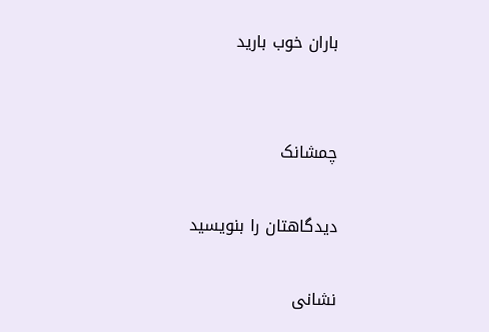باران‌ خوب بارید


چمشانک

دیدگاهتان را بنویسید

نشانی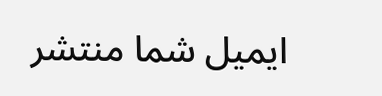ایمیل شما منتشر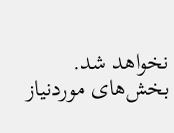نخواهد شد. بخش‌های موردنیاز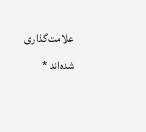علامت‌گذاری شده‌اند *